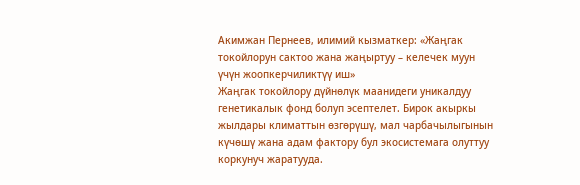Акимжан Пернеев, илимий кызматкер: «Жаңгак токойлорун сактоо жана жаңыртуу – келечек муун үчүн жоопкерчиликтүү иш»
Жаңгак токойлору дүйнөлүк маанидеги уникалдуу генетикалык фонд болуп эсептелет. Бирок акыркы жылдары климаттын өзгөрүшү, мал чарбачылыгынын күчөшү жана адам фактору бул экосистемага олуттуу коркунуч жаратууда.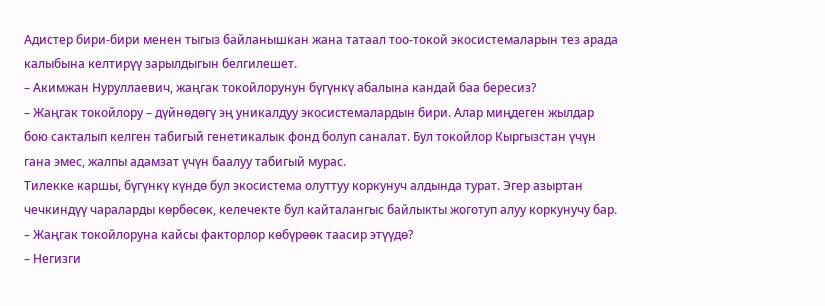Адистер бири-бири менен тыгыз байланышкан жана татаал тоо-токой экосистемаларын тез арада калыбына келтирүү зарылдыгын белгилешет.
– Акимжан Нуруллаевич, жаңгак токойлорунун бүгүнкү абалына кандай баа бересиз?
– Жаңгак токойлору – дүйнөдөгү эң уникалдуу экосистемалардын бири. Алар миңдеген жылдар бою сакталып келген табигый генетикалык фонд болуп саналат. Бул токойлор Кыргызстан үчүн гана эмес, жалпы адамзат үчүн баалуу табигый мурас.
Тилекке каршы, бүгүнкү күндө бул экосистема олуттуу коркунуч алдында турат. Эгер азыртан чечкиндүү чараларды көрбөсөк, келечекте бул кайталангыс байлыкты жоготуп алуу коркунучу бар.
– Жаңгак токойлоруна кайсы факторлор көбүрөөк таасир этүүдө?
– Негизги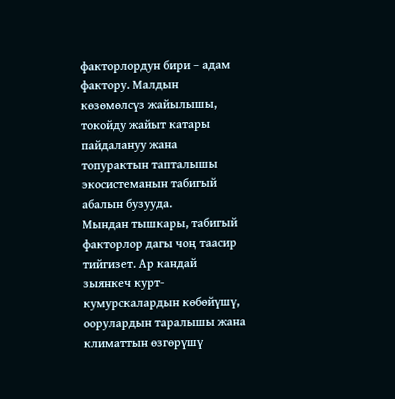факторлордун бири – адам фактору. Малдын көзөмөлсүз жайылышы, токойду жайыт катары пайдалануу жана топурактын тапталышы экосистеманын табигый абалын бузууда.
Мындан тышкары, табигый факторлор дагы чоң таасир тийгизет. Ар кандай зыянкеч курт-кумурскалардын көбөйүшү, оорулардын таралышы жана климаттын өзгөрүшү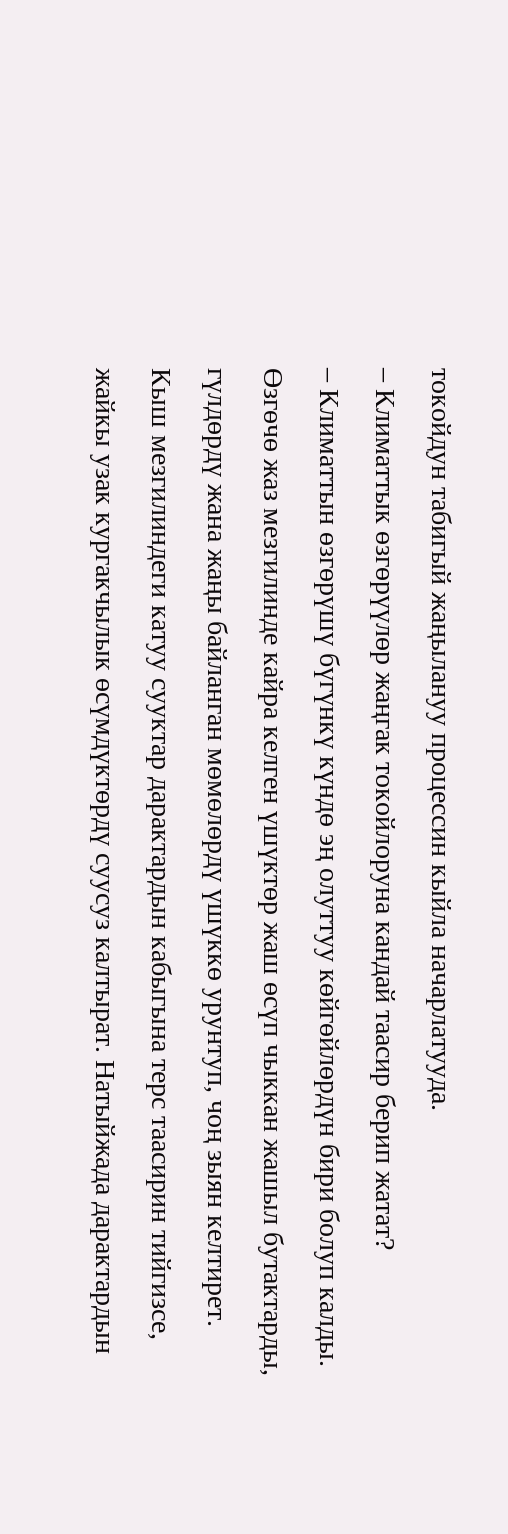токойдун табигый жаңылануу процессин кыйла начарлатууда.
– Климаттык өзгөрүүлөр жаңгак токойлоруна кандай таасир берип жатат?
– Климаттын өзгөрүшү бүгүнкү күндө эң олуттуу көйгөйлөрдүн бири болуп калды. Өзгөчө жаз мезгилинде кайра келген үшүктөр жаш өсүп чыккан жашыл бутактарды, гүлдөрдү жана жаңы байланган мөмөлөрдү үшүккө урунтуп, чоң зыян келтирет.
Кыш мезгилиндеги катуу сууктар дарактардын кабыгына терс таасирин тийгизсе, жайкы узак кургакчылык өсүмдүктөрдү суусуз калтырат. Натыйжада дарактардын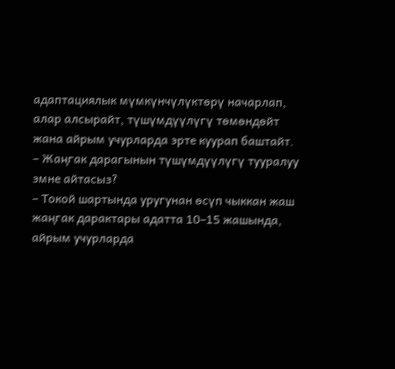адаптациялык мүмкүнчүлүктөрү начарлап, алар алсырайт, түшүмдүүлүгү төмөндөйт жана айрым учурларда эрте куурап баштайт.
– Жаңгак дарагынын түшүмдүүлүгү тууралуу эмне айтасыз?
– Токой шартында уругунан өсүп чыккан жаш жаңгак дарактары адатта 10–15 жашында, айрым учурларда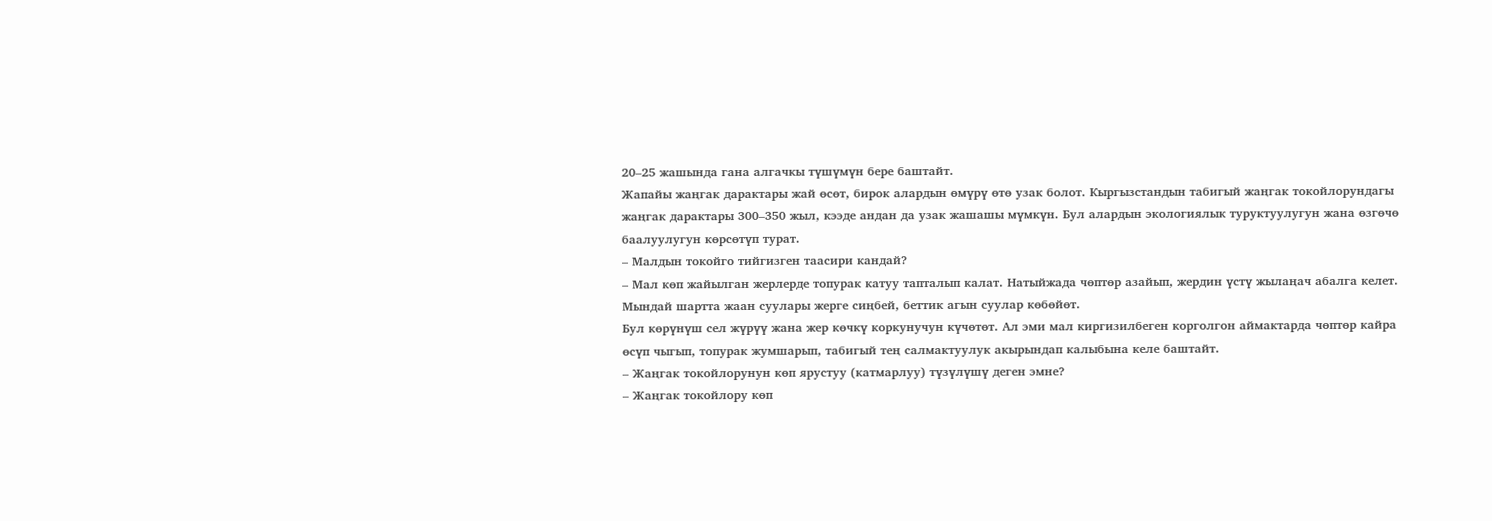20–25 жашында гана алгачкы түшүмүн бере баштайт.
Жапайы жаңгак дарактары жай өсөт, бирок алардын өмүрү өтө узак болот. Кыргызстандын табигый жаңгак токойлорундагы жаңгак дарактары 300–350 жыл, кээде андан да узак жашашы мүмкүн. Бул алардын экологиялык туруктуулугун жана өзгөчө баалуулугун көрсөтүп турат.
– Малдын токойго тийгизген таасири кандай?
– Мал көп жайылган жерлерде топурак катуу тапталып калат. Натыйжада чөптөр азайып, жердин үстү жылаңач абалга келет. Мындай шартта жаан суулары жерге сиңбей, беттик агын суулар көбөйөт.
Бул көрүнүш сел жүрүү жана жер көчкү коркунучун күчөтөт. Ал эми мал киргизилбеген корголгон аймактарда чөптөр кайра өсүп чыгып, топурак жумшарып, табигый тең салмактуулук акырындап калыбына келе баштайт.
– Жаңгак токойлорунун көп ярустуу (катмарлуу) түзүлүшү деген эмне?
– Жаңгак токойлору көп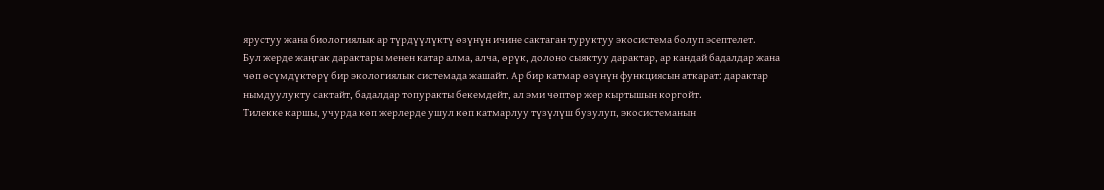ярустуу жана биологиялык ар түрдүүлүктү өзүнүн ичине сактаган туруктуу экосистема болуп эсептелет.
Бул жерде жаңгак дарактары менен катар алма, алча, өрүк, долоно сыяктуу дарактар, ар кандай бадалдар жана чөп өсүмдүктөрү бир экологиялык системада жашайт. Ар бир катмар өзүнүн функциясын аткарат: дарактар нымдуулукту сактайт, бадалдар топуракты бекемдейт, ал эми чөптөр жер кыртышын коргойт.
Тилекке каршы, учурда көп жерлерде ушул көп катмарлуу түзүлүш бузулуп, экосистеманын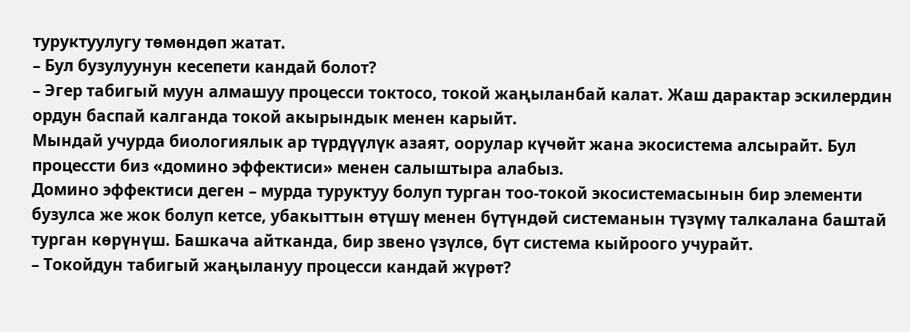туруктуулугу төмөндөп жатат.
– Бул бузулуунун кесепети кандай болот?
– Эгер табигый муун алмашуу процесси токтосо, токой жаңыланбай калат. Жаш дарактар эскилердин ордун баспай калганда токой акырындык менен карыйт.
Мындай учурда биологиялык ар түрдүүлүк азаят, оорулар күчөйт жана экосистема алсырайт. Бул процессти биз «домино эффектиси» менен салыштыра алабыз.
Домино эффектиси деген – мурда туруктуу болуп турган тоо-токой экосистемасынын бир элементи бузулса же жок болуп кетсе, убакыттын өтүшү менен бүтүндөй системанын түзүмү талкалана баштай турган көрүнүш. Башкача айтканда, бир звено үзүлсө, бүт система кыйроого учурайт.
– Токойдун табигый жаңылануу процесси кандай жүрөт?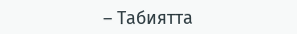– Табиятта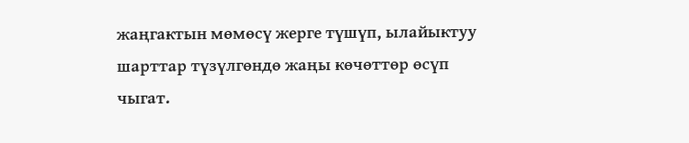жаңгактын мөмөсү жерге түшүп, ылайыктуу шарттар түзүлгөндө жаңы көчөттөр өсүп чыгат.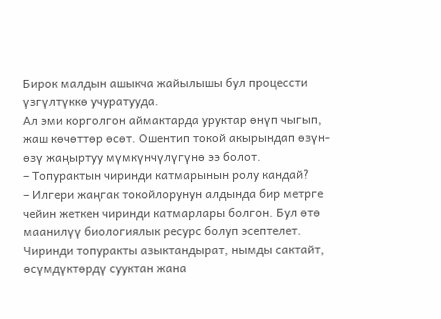Бирок малдын ашыкча жайылышы бул процессти үзгүлтүккө учуратууда.
Ал эми корголгон аймактарда уруктар өнүп чыгып, жаш көчөттөр өсөт. Ошентип токой акырындап өзүн-өзү жаңыртуу мүмкүнчүлүгүнө ээ болот.
– Топурактын чиринди катмарынын ролу кандай?
– Илгери жаңгак токойлорунун алдында бир метрге чейин жеткен чиринди катмарлары болгон. Бул өтө маанилүү биологиялык ресурс болуп эсептелет.
Чиринди топуракты азыктандырат, нымды сактайт, өсүмдүктөрдү сууктан жана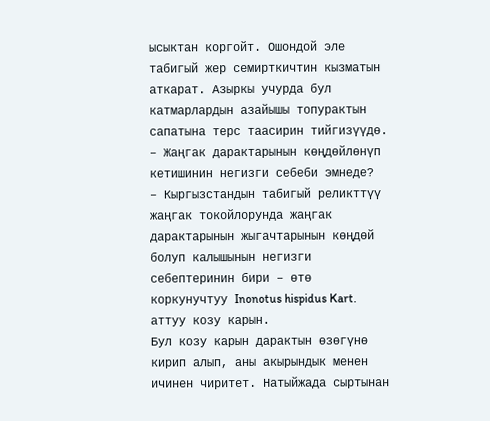ысыктан коргойт. Ошондой эле табигый жер семирткичтин кызматын аткарат. Азыркы учурда бул катмарлардын азайышы топурактын сапатына терс таасирин тийгизүүдө.
– Жаңгак дарактарынын көңдөйлөнүп кетишинин негизги себеби эмнеде?
– Кыргызстандын табигый реликттүү жаңгак токойлорунда жаңгак дарактарынын жыгачтарынын көңдөй болуп калышынын негизги себептеринин бири – өтө коркунучтуу Inonotus hispidus Kart. аттуу козу карын.
Бул козу карын дарактын өзөгүнө кирип алып, аны акырындык менен ичинен чиритет. Натыйжада сыртынан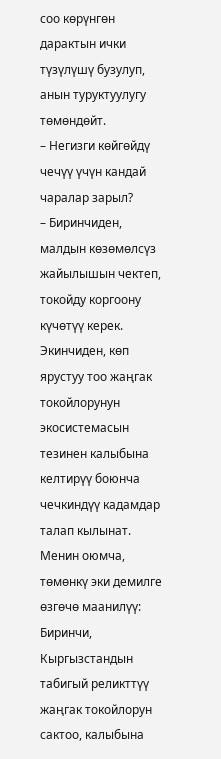соо көрүнгөн дарактын ички түзүлүшү бузулуп, анын туруктуулугу төмөндөйт.
– Негизги көйгөйдү чечүү үчүн кандай чаралар зарыл?
– Биринчиден, малдын көзөмөлсүз жайылышын чектеп, токойду коргоону күчөтүү керек.
Экинчиден, көп ярустуу тоо жаңгак токойлорунун экосистемасын тезинен калыбына келтирүү боюнча чечкиндүү кадамдар талап кылынат.
Менин оюмча, төмөнкү эки демилге өзгөчө маанилүү:
Биринчи, Кыргызстандын табигый реликттүү жаңгак токойлорун сактоо, калыбына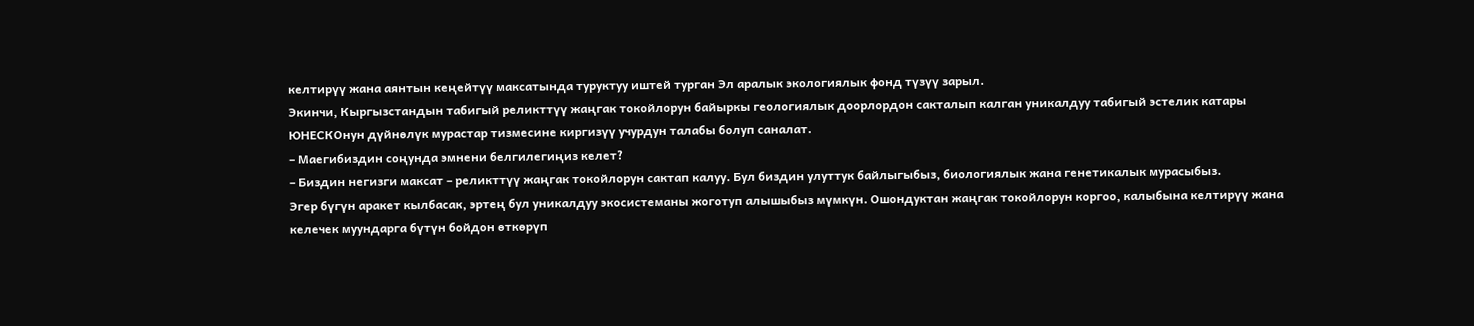келтирүү жана аянтын кеңейтүү максатында туруктуу иштей турган Эл аралык экологиялык фонд түзүү зарыл.
Экинчи, Кыргызстандын табигый реликттүү жаңгак токойлорун байыркы геологиялык доорлордон сакталып калган уникалдуу табигый эстелик катары ЮНЕСКОнун дүйнөлүк мурастар тизмесине киргизүү учурдун талабы болуп саналат.
– Маегибиздин соңунда эмнени белгилегиңиз келет?
– Биздин негизги максат – реликттүү жаңгак токойлорун сактап калуу. Бул биздин улуттук байлыгыбыз, биологиялык жана генетикалык мурасыбыз.
Эгер бүгүн аракет кылбасак, эртең бул уникалдуу экосистеманы жоготуп алышыбыз мүмкүн. Ошондуктан жаңгак токойлорун коргоо, калыбына келтирүү жана келечек муундарга бүтүн бойдон өткөрүп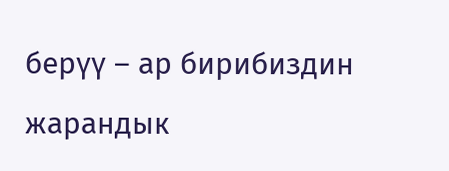берүү – ар бирибиздин жарандык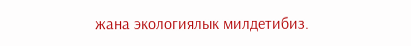жана экологиялык милдетибиз.